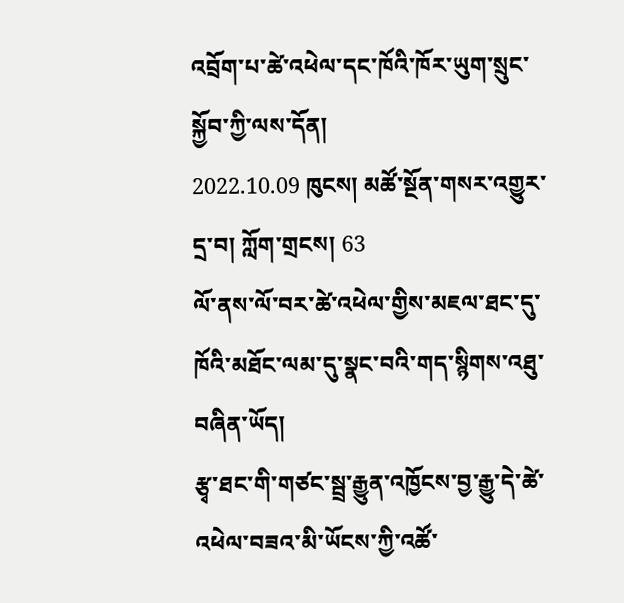འབྲོག་པ་ཚེ་འཕེལ་དང་ཁོའི་ཁོར་ཡུག་སྲུང་སྐྱོབ་ཀྱི་ལས་དོན།
2022.10.09 ཁུངས། མཚོ་སྔོན་གསར་འགྱུར་དྲ་བ། ཀློག་གྲངས། 63
ལོ་ནས་ལོ་བར་ཚེ་འཕེལ་གྱིས་མཇལ་ཐང་དུ་ཁོའི་མཐོང་ལམ་དུ་སྣང་བའི་གད་སྙིགས་འཐུ་བཞིན་ཡོད།
རྩྭ་ཐང་གི་གཙང་སྦྲ་རྒྱུན་འཁྱོངས་བྱ་རྒྱུ་དེ་ཚེ་འཕེལ་བཟའ་མི་ཡོངས་ཀྱི་འཚོ་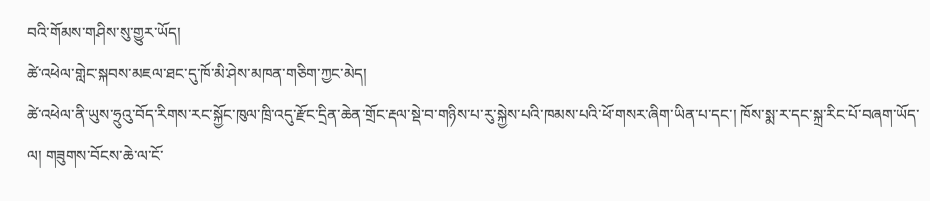བའི་གོམས་གཤིས་སུ་གྱུར་ཡོད།
ཚེ་འཕེལ་གླེང་སྐབས་མཇལ་ཐང་དུ་ཁོ་མི་ཤེས་མཁན་གཅིག་ཀྱང་མེད།
ཚེ་འཕེལ་ནི་ཡུས་ཧྲུའུ་བོད་རིགས་རང་སྐྱོང་ཁུལ་ཁྲི་འདུ་རྫོང་དྲིན་ཆེན་གྲོང་རྡལ་སྡེ་བ་གཉིས་པ་རུ་སྐྱེས་པའི་ཁམས་པའི་ཕོ་གསར་ཞིག་ཡིན་པ་དང་། ཁོས་སྨ་ར་དང་སྐྲ་རིང་པོ་བཞག་ཡོད་ལ། གཟུགས་བོངས་ཆེ་ལ་ངོ་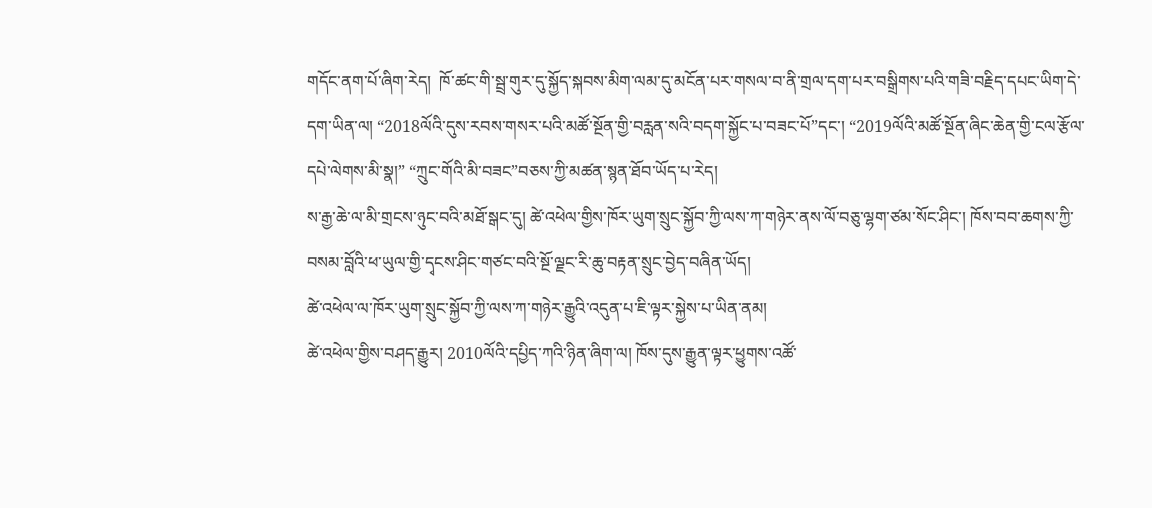གདོང་ནག་པོ་ཞིག་རེད།  ཁོ་ཚང་གི་སྦྲ་གུར་དུ་སྐྱོད་སྐབས་མིག་ལམ་དུ་མངོན་པར་གསལ་བ་ནི་གྲལ་དག་པར་བསྒྲིགས་པའི་གཟི་བརྗིད་དཔང་ཡིག་དེ་དག་ཡིན་ལ། “2018ལོའི་དུས་རབས་གསར་པའི་མཚོ་སྔོན་གྱི་བརླན་སའི་བདག་སྐྱོང་པ་བཟང་པོ”དང་། “2019ལོའི་མཚོ་སྔོན་ཞིང་ཆེན་གྱི་ངལ་རྩོལ་དཔེ་ལེགས་མི་སྣ།” “ཀྲུང་གོའི་མི་བཟང”བཅས་ཀྱི་མཚན་སྙན་ཐོབ་ཡོད་པ་རེད།
ས་རྒྱ་ཆེ་ལ་མི་གྲངས་ཉུང་བའི་མཐོ་སྒང་དུ། ཚེ་འཕེལ་གྱིས་ཁོར་ཡུག་སྲུང་སྐྱོབ་ཀྱི་ལས་ཀ་གཉེར་ནས་ལོ་བཅུ་ལྷག་ཙམ་སོང་ཤིང་། ཁོས་བབ་ཆགས་ཀྱི་བསམ་བློའི་ཕ་ཡུལ་གྱི་དྭངས་ཤིང་གཙང་བའི་སྔོ་ལྗང་རི་ཆུ་བརྟན་སྲུང་བྱེད་བཞིན་ཡོད།
ཚེ་འཕེལ་ལ་ཁོར་ཡུག་སྲུང་སྐྱོབ་ཀྱི་ལས་ཀ་གཉེར་རྒྱུའི་འདུན་པ་ཇི་ལྟར་སྐྱེས་པ་ཡིན་ནམ།
ཚེ་འཕེལ་གྱིས་བཤད་རྒྱུར། 2010ལོའི་དཔྱིད་ཀའི་ཉིན་ཞིག་ལ། ཁོས་དུས་རྒྱུན་ལྟར་ཕྱུགས་འཚོ་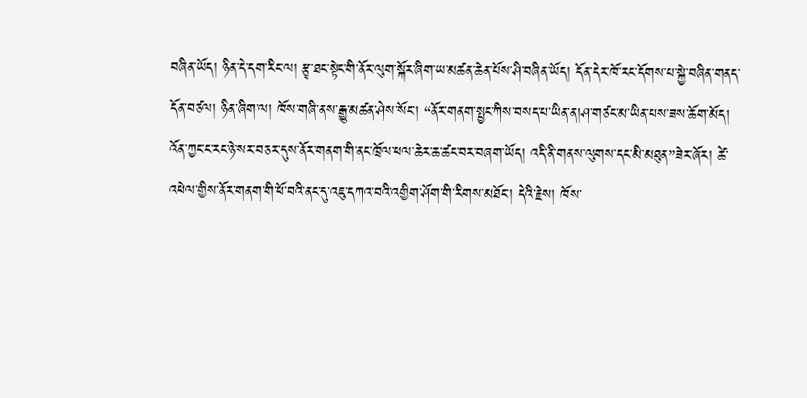བཞིན་ཡོད། ཉིན་དེ་དག་རིང་ལ། རྩྭ་ཐང་སྟེང་གི་ནོར་ལུག་སྐོར་ཞིག་ཡ་མཚན་ཆེན་པོས་ཤི་བཞིན་ཡོད། དོན་དེར་ཁོ་རང་དོགས་པ་སྐྱེ་བཞིན་གནད་དོན་བཙལ། ཉིན་ཞིག་ལ། ཁོས་གཞི་ནས་རྒྱུ་མཚན་ཤེས་སོང་། “ནོར་གནག་སྤྱང་ཀིས་བསད་པ་ཡིན་ན།ཤ་གཙང་མ་ཡིན་པས་ཟས་ཆོག་མོད། འོན་ཀྱང་ང་རང་ཉེ་སར་བཅར་དུས་ནོར་གནག་གི་ནང་ཁྲོལ་ཕལ་ཆེར་ཆ་ཚང་བར་བཞག་ཡོད། འདི་ནི་གནས་ལུགས་དང་མི་མཐུན”ཟེར་ཞོར། ཚེ་འཕེལ་གྱིས་ནོར་གནག་གི་ཕོ་བའི་ནང་དུ་འཇུ་དཀའ་བའི་འགྱིག་ཤོག་གི་རིགས་མཐོང་། དེའི་རྗེས། ཁོས་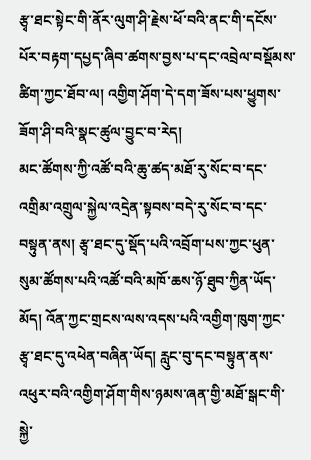རྩྭ་ཐང་སྟེང་གི་ནོར་ལུག་ཤི་རྗེས་ཕོ་བའི་ནང་གི་དངོས་པོར་བརྟག་དཔྱད་ཞིབ་ཚགས་བྱས་པ་དང་འབྲེལ་བསྡོམས་ཚིག་ཀྱང་ཐོབ་ལ། འགྱིག་ཤོག་དེ་དག་ཟོས་པས་ཕྱུགས་ཟོག་ཤི་བའི་སྣང་ཚུལ་བྱུང་བ་རེད།
མང་ཚོགས་ཀྱི་འཚོ་བའི་ཆུ་ཚད་མཐོ་རུ་སོང་བ་དང་འགྲིམ་འགྲུལ་སྐྱེལ་འདྲེན་སྟབས་བདེ་རུ་སོང་བ་དང་བསྟུན་ནས། རྩྭ་ཐང་དུ་སྡོད་པའི་འབྲོག་པས་ཀྱང་ཕུན་སུམ་ཚོགས་པའི་འཚོ་བའི་མཁོ་ཆས་ཉོ་ཐུབ་ཀྱིན་ཡོད་མོད། འོན་ཀྱང་གྲངས་ལས་འདས་པའི་འགྱིག་ཁུག་ཀྱང་རྩྭ་ཐང་དུ་འཕེན་བཞིན་ཡོད། རླུང་བུ་དང་བསྟུན་ནས་འཕུར་བའི་འགྱིག་ཤོག་གིས་ཉམས་ཞན་གྱི་མཐོ་སྒང་གི་སྐྱེ་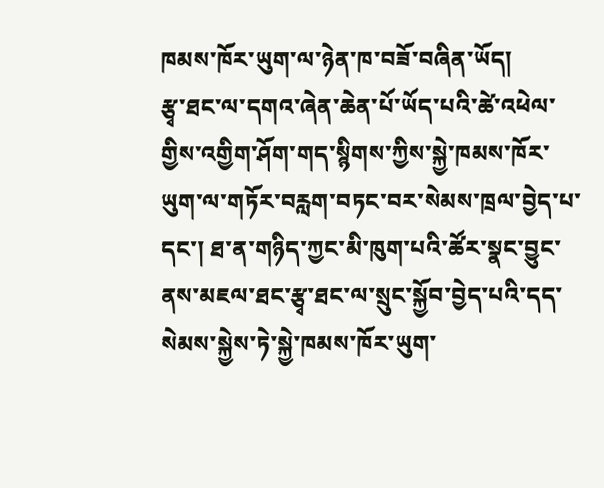ཁམས་ཁོར་ཡུག་ལ་ཉེན་ཁ་བཟོ་བཞིན་ཡོད།
རྩྭ་ཐང་ལ་དགའ་ཞེན་ཆེན་པོ་ཡོད་པའི་ཚེ་འཕེལ་གྱིས་འགྱིག་ཤོག་གད་སྙིགས་ཀྱིས་སྐྱེ་ཁམས་ཁོར་ཡུག་ལ་གཏོར་བརླག་བཏང་བར་སེམས་ཁྲལ་བྱེད་པ་དང་། ཐ་ན་གཉིད་ཀྱང་མི་ཁུག་པའི་ཚོར་སྣང་བྱུང་ནས་མཇལ་ཐང་རྩྭ་ཐང་ལ་སྲུང་སྐྱོབ་བྱེད་པའི་དད་སེམས་སྐྱེས་ཏེ་སྐྱེ་ཁམས་ཁོར་ཡུག་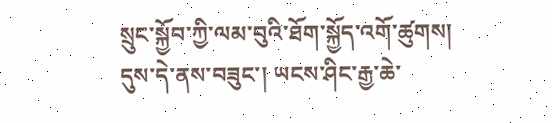སྲུང་སྐྱོབ་ཀྱི་ལམ་བུའི་ཐོག་སྐྱོད་འགོ་ཚུགས། དུས་དེ་ནས་བཟུང་། ཡངས་ཤིང་རྒྱ་ཆེ་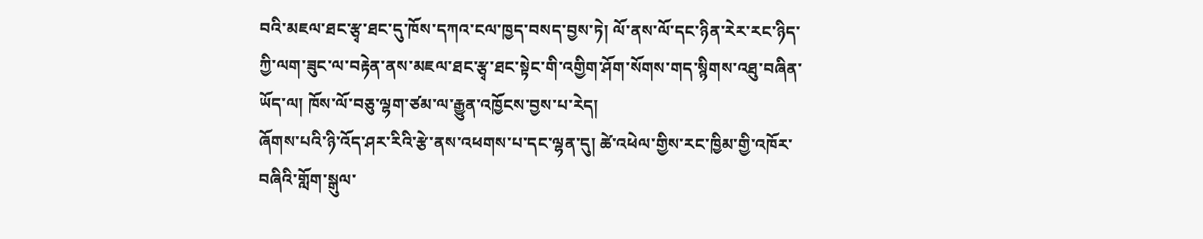བའི་མཇལ་ཐང་རྩྭ་ཐང་དུ་ཁོས་དཀའ་ངལ་ཁྱད་བསད་བྱས་ཏེ། ལོ་ནས་ལོ་དང་ཉིན་རེར་རང་ཉིད་ཀྱི་ལག་ཟུང་ལ་བརྟེན་ནས་མཇལ་ཐང་རྩྭ་ཐང་སྟེང་གི་འགྱིག་ཤོག་སོགས་གད་སྙིགས་འཐུ་བཞིན་ཡོད་ལ། ཁོས་ལོ་བཅུ་ལྷག་ཙམ་ལ་རྒྱུན་འཁྱོངས་བྱས་པ་རེད།
ཞོགས་པའི་ཉི་འོད་ཤར་རིའི་རྩེ་ནས་འཕགས་པ་དང་ལྷན་དུ། ཚེ་འཕེལ་གྱིས་རང་ཁྱིམ་གྱི་འཁོར་བཞིའི་གློག་སྒུལ་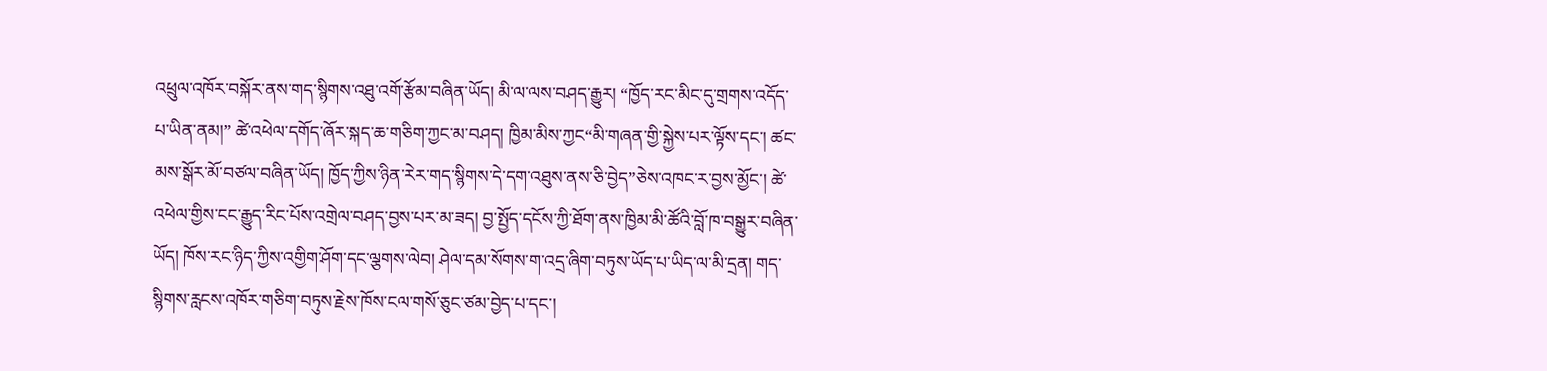འཕྲུལ་འཁོར་བསྐོར་ནས་གད་སྙིགས་འཐུ་འགོ་རྩོམ་བཞིན་ཡོད། མི་ལ་ལས་བཤད་རྒྱུར། “ཁྱོད་རང་མིང་དུ་གྲགས་འདོད་པ་ཡིན་ནམ།” ཚེ་འཕེལ་དགོད་ཞོར་སྐད་ཆ་གཅིག་ཀྱང་མ་བཤད། ཁྱིམ་མིས་ཀྱང“མི་གཞན་གྱི་སྐྱེས་པར་ལྟོས་དང་། ཚང་མས་སྒོར་མོ་བཙལ་བཞིན་ཡོད། ཁྱོད་ཀྱིས་ཉིན་རེར་གད་སྙིགས་དེ་དག་འཐུས་ནས་ཅི་བྱེད”ཅེས་འཁང་ར་བྱས་མྱོང་། ཚེ་འཕེལ་གྱིས་ངང་རྒྱུད་རིང་པོས་འགྲེལ་བཤད་བྱས་པར་མ་ཟད། བྱ་སྤྱོད་དངོས་ཀྱི་ཐོག་ནས་ཁྱིམ་མི་ཚོའི་བློ་ཁ་བསྒྱུར་བཞིན་ཡོད། ཁོས་རང་ཉིད་ཀྱིས་འགྱིག་ཤོག་དང་ལྕགས་ལེབ། ཤེལ་དམ་སོགས་ག་འདྲ་ཞིག་བཏུས་ཡོད་པ་ཡིད་ལ་མི་དྲན། གད་སྙིགས་རླངས་འཁོར་གཅིག་བཏུས་རྗེས་ཁོས་ངལ་གསོ་ཅུང་ཙམ་བྱེད་པ་དང་།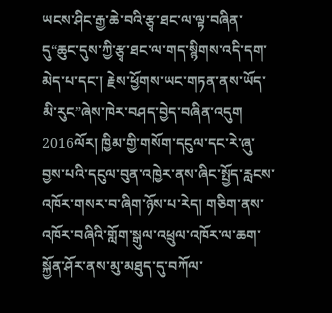ཡངས་ཤིང་རྒྱ་ཆེ་བའི་རྩྭ་ཐང་ལ་ལྟ་བཞིན་དུ“ཆུང་དུས་ཀྱི་རྩྭ་ཐང་ལ་གད་སྙིགས་འདི་དག་མེད་པ་དང་། རྗེས་ཕྱོགས་ཡང་གཏན་ནས་ཡོད་མི་རུང”ཞེས་ཁེར་བཤད་བྱེད་བཞིན་འདུག
2016ལོར། ཁྱིམ་གྱི་གསོག་དངུལ་དང་རེ་ཞུ་བྱས་པའི་དངུལ་བུན་འཁྱེར་ནས་ཞིང་སྤྱོད་རླངས་འཁོར་གསར་བ་ཞིག་ཉོས་པ་རེད། གཅིག་ནས་འཁོར་བཞིའི་གློག་སྒུལ་འཕྲུལ་འཁོར་ལ་ཆག་སྐྱོན་ཤོར་ནས་མུ་མཐུད་དུ་བཀོལ་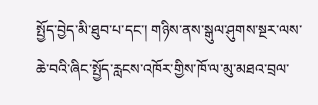སྤྱོད་བྱེད་མི་ཐུབ་པ་དང་། གཉིས་ནས་སྒུལ་ཤུགས་སྔར་ལས་ཆེ་བའི་ཞིང་སྤྱོད་རླངས་འཁོར་གྱིས་ཁོ་ལ་མུ་མཐའ་བྲལ་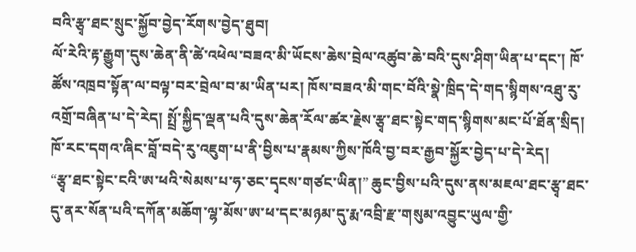བའི་རྩྭ་ཐང་སྲུང་སྐྱོབ་བྱེད་རོགས་བྱེད་ཐུབ།
ལོ་རེའི་རྟ་རྒྱུག་དུས་ཆེན་ནི་ཚེ་འཕེལ་བཟའ་མི་ཡོངས་ཆེས་བྲེལ་འཚུབ་ཆེ་བའི་དུས་ཤིག་ཡིན་པ་དང་། ཁོ་ཚོས་འཁྲབ་སྟོན་ལ་བལྟ་བར་བྲེལ་བ་མ་ཡིན་པར། ཁོས་བཟའ་མི་གང་བོའི་སྣེ་ཁྲིད་དེ་གད་སྙིགས་འཐུ་རུ་འགྲོ་བཞིན་པ་དེ་རེད། སྤྲོ་སྐྱིད་ལྡན་པའི་དུས་ཆེན་རོལ་ཚར་རྗེས་རྩྭ་ཐང་སྟེང་གད་སྙིགས་མང་པོ་ཐོན་སྲིད། ཁོ་རང་དགའ་ཞིང་བློ་བདེ་རུ་འཇུག་པ་ནི་བྱིས་པ་རྣམས་ཀྱིས་ཁོའི་བྱ་བར་རྒྱབ་སྐྱོར་བྱེད་པ་དེ་རེད།
“རྩྭ་ཐང་སྟེང་ངའི་ཨ་ཕའི་སེམས་པ་ཧ་ཅང་དྭངས་གཙང་ཡིན།” ཆུང་བྱིས་པའི་དུས་ནས་མཇལ་ཐང་རྩྭ་ཐང་དུ་ནར་སོན་པའི་དཀོན་མཆོག་ལྷ་མོས་ཨ་ཕ་དང་མཉམ་དུ་རྨ་འབྲི་རྫ་གསུམ་འབྱུང་ཡུལ་གྱི་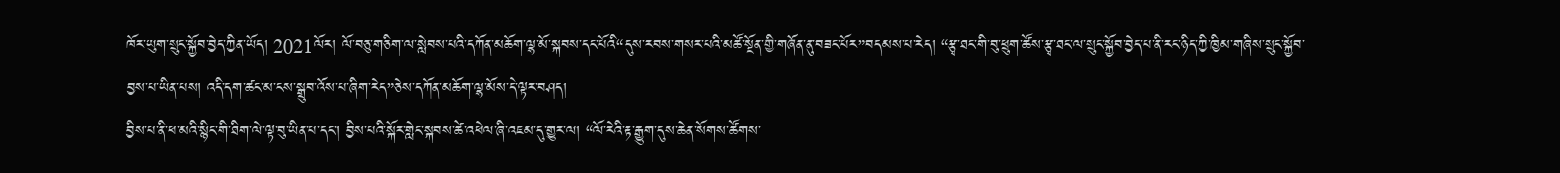ཁོར་ཡུག་སྲུང་སྐྱོབ་བྱེད་ཀྱིན་ཡོད། 2021ལོར། ལོ་བཅུ་གཅིག་ལ་སླེབས་པའི་དཀོན་མཆོག་ལྷ་མོ་སྐབས་དང་པོའི“དུས་རབས་གསར་པའི་མཚོ་སྔོན་གྱི་གཞོན་ནུ་བཟང་པོར”བདམས་པ་རེད། “རྩྭ་ཐང་གི་བུ་ཕྲུག་ཚོས་རྩྭ་ཐང་ལ་སྲུང་སྐྱོབ་བྱེད་པ་ནི་རང་ཉིད་ཀྱི་ཁྱིམ་གཞིས་སྲུང་སྐྱོབ་བྱས་པ་ཡིན་པས། འདི་དག་ཚང་མ་ངས་སྒྲུབ་འོས་པ་ཞིག་རེད”ཅེས་དཀོན་མཆོག་ལྷ་མོས་དེ་ལྟར་བཤད།
བྱིས་པ་ནི་ཕ་མའི་སྙིང་གི་ཐིག་ལེ་ལྟ་བུ་ཡིན་པ་དང་། བྱིས་པའི་སྐོར་གླེང་སྐབས་ཚེ་འཕེལ་ཞི་འཇམ་དུ་གྱུར་ལ། “ལོ་རེའི་རྟ་རྒྱུག་དུས་ཆེན་སོགས་ཚོགས་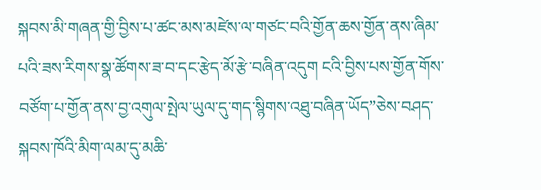སྐབས་མི་གཞན་གྱི་བྱིས་པ་ཚང་མས་མཛེས་ལ་གཙང་བའི་གྱོན་ཆས་གྱོན་ནས་ཞིམ་པའི་ཟས་རིགས་སྣ་ཚོགས་ཟ་བ་དང་རྩེད་མོ་རྩེ་བཞིན་འདུག ངའི་བྱིས་པས་གྱོན་གོས་བཙོག་པ་གྱོན་ནས་བྱ་འགུལ་སྤེལ་ཡུལ་དུ་གད་སྙིགས་འཐུ་བཞིན་ཡོད”ཅེས་བཤད་སྐབས་ཁོའི་མིག་ལམ་དུ་མཆི་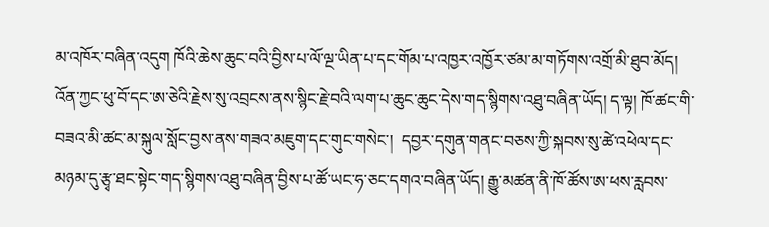མ་འཁོར་བཞིན་འདུག ཁོའི་ཆེས་ཆུང་བའི་བྱིས་པ་ལོ་ལྔ་ཡིན་པ་དང་གོམ་པ་འཁྱར་འཁྱོར་ཙམ་མ་གཏོགས་འགྲོ་མི་ཐུབ་མོད། འོན་ཀྱང་ཕུ་བོ་དང་ཨ་ཅེའི་རྗེས་སུ་འབྲངས་ནས་སྙིང་རྗེ་བའི་ལག་པ་ཆུང་ཆུང་དེས་གད་སྙིགས་འཐུ་བཞིན་ཡོད། ད་ལྟ། ཁོ་ཚང་གི་བཟའ་མི་ཚང་མ་སྐུལ་སློང་བྱས་ནས་གཟའ་མཇུག་དང་གུང་གསེང་།  དབྱར་དགུན་གནང་བཅས་ཀྱི་སྐབས་སུ་ཚེ་འཕེལ་དང་མཉམ་དུ་རྩྭ་ཐང་སྟེང་གད་སྙིགས་འཐུ་བཞིན་བྱིས་པ་ཚོ་ཡང་ཧ་ཅང་དགའ་བཞིན་ཡོད། རྒྱུ་མཚན་ནི་ཁོ་ཚོས་ཨ་ཕས་རླབས་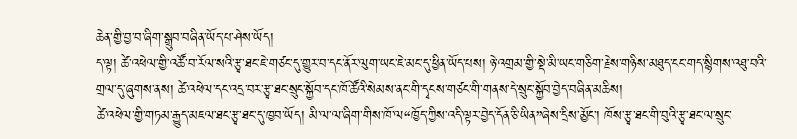ཆེན་གྱི་བྱ་བ་ཞིག་སྒྲུབ་བཞིན་ཡོད་པ་ཤེས་ཡོད།
ད་ལྟ། ཚེ་འཕེལ་གྱི་འཚོ་བ་རོལ་སའི་རྩྭ་ཐང་ཇེ་གཙང་དུ་གྱུར་བ་དང་ནོར་ལུག་ཡང་ཇེ་མང་དུ་ཕྱིན་ཡོད་པས། ཉེ་འགྲམ་གྱི་སྡེ་མི་ཡང་གཅིག་རྗེས་གཉིས་མཐུད་ངང་གད་སྙིགས་འཐུ་བའི་གྲལ་དུ་ཞུགས་ནས། ཚེ་འཕེལ་དང་འདྲ་བར་རྩྭ་ཐང་སྲུང་སྐྱོབ་དང་ཁོ་ཚོའི་སེམས་ནང་གི་དྭངས་གཙང་གི་གནས་དེ་སྲུང་སྐྱོབ་བྱེད་བཞིན་མཆིས།
ཚེ་འཕེལ་གྱི་གཏམ་རྒྱུད་མཇལ་ཐང་རྩྭ་ཐང་དུ་ཁྱབ་ཡོད། མི་ལ་ལ་ཞིག་གིས་ཁོ་ལ“ཁྱོད་ཀྱིས་འདི་ལྟར་བྱེད་དོན་ཅི་ཡིན”ཞེས་དྲིས་མྱོང་། ཁོས་རྩྭ་ཐང་གི་བུའི་རྩྭ་ཐང་ལ་སྲུང་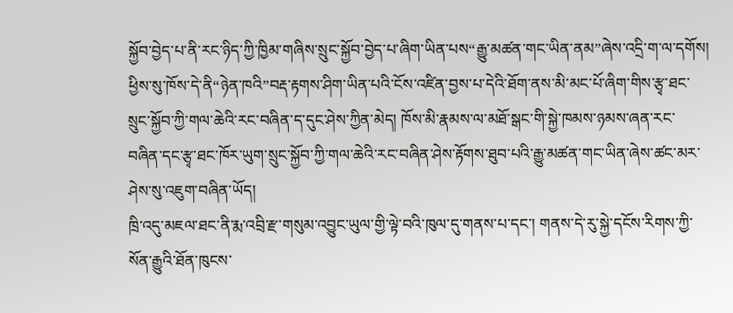སྐྱོབ་བྱེད་པ་ནི་རང་ཉིད་ཀྱི་ཁྱིམ་གཞིས་སྲུང་སྐྱོབ་བྱེད་པ་ཞིག་ཡིན་པས“རྒྱུ་མཚན་གང་ཡིན་ནམ”ཞེས་འདྲི་ག་ལ་དགོས། ཕྱིས་སུ་ཁོས་དེ་ནི“ཉེན་ཁའི”བརྡ་རྟགས་ཤིག་ཡིན་པའི་ངོས་འཛིན་བྱས་པ་དེའི་ཐོག་ནས་མི་མང་པོ་ཞིག་གིས་རྩྭ་ཐང་སྲུང་སྐྱོབ་ཀྱི་གལ་ཆེའི་རང་བཞིན་ད་དུང་ཤེས་ཀྱིན་མེད། ཁོས་མི་རྣམས་ལ་མཐོ་སྒང་གི་སྐྱེ་ཁམས་ཉམས་ཞན་རང་བཞིན་དང་རྩྭ་ཐང་ཁོར་ཡུག་སྲུང་སྐྱོབ་ཀྱི་གལ་ཆེའི་རང་བཞིན་ཤེས་རྟོགས་ཐུབ་པའི་རྒྱུ་མཚན་གང་ཡིན་ཞེས་ཚང་མར་ཤེས་སུ་འཇུག་བཞིན་ཡོད།
ཁྲི་འདུ་མཇལ་ཐང་ནི་རྨ་འབྲི་རྫ་གསུམ་འབྱུང་ཡུལ་གྱི་ལྟེ་བའི་ཁུལ་དུ་གནས་པ་དང་། གནས་དེ་རུ་སྐྱེ་དངོས་རིགས་ཀྱི་སོན་རྒྱུའི་ཐོན་ཁུངས་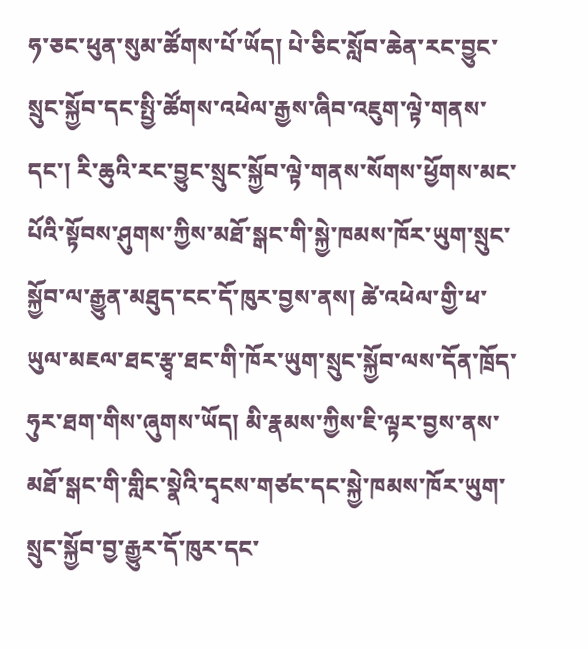ཧ་ཅང་ཕུན་སུམ་ཚོགས་པོ་ཡོད། པེ་ཅིང་སློབ་ཆེན་རང་བྱུང་སྲུང་སྐྱོབ་དང་སྤྱི་ཚོགས་འཕེལ་རྒྱས་ཞིབ་འཇུག་ལྟེ་གནས་དང་། རི་ཆུའི་རང་བྱུང་སྲུང་སྐྱོབ་ལྟེ་གནས་སོགས་ཕྱོགས་མང་པོའི་སྟོབས་ཤུགས་ཀྱིས་མཐོ་སྒང་གི་སྐྱེ་ཁམས་ཁོར་ཡུག་སྲུང་སྐྱོབ་ལ་རྒྱུན་མཐུད་ངང་དོ་ཁུར་བྱས་ནས། ཚེ་འཕེལ་གྱི་ཕ་ཡུལ་མཇལ་ཐང་རྩྭ་ཐང་གི་ཁོར་ཡུག་སྲུང་སྐྱོབ་ལས་དོན་ཁྲོད་ཧུར་ཐག་གིས་ཞུགས་ཡོད། མི་རྣམས་ཀྱིས་ཇི་ལྟར་བྱས་ནས་མཐོ་སྒང་གི་གླིང་སྣེའི་དྭངས་གཙང་དང་སྐྱེ་ཁམས་ཁོར་ཡུག་སྲུང་སྐྱོབ་བྱ་རྒྱུར་དོ་ཁུར་དང་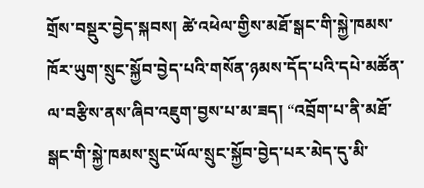གྲོས་བསྡུར་བྱེད་སྐབས། ཚེ་འཕེལ་གྱིས་མཐོ་སྒང་གི་སྐྱེ་ཁམས་ཁོར་ཡུག་སྲུང་སྐྱོབ་བྱེད་པའི་གསོན་ཉམས་དོད་པའི་དཔེ་མཚོན་ལ་བརྩིས་ནས་ཞིབ་འཇུག་བྱས་པ་མ་ཟད། “འབྲོག་པ་ནི་མཐོ་སྒང་གི་སྐྱེ་ཁམས་སྲུང་ཡོལ་སྲུང་སྐྱོབ་བྱེད་པར་མེད་དུ་མི་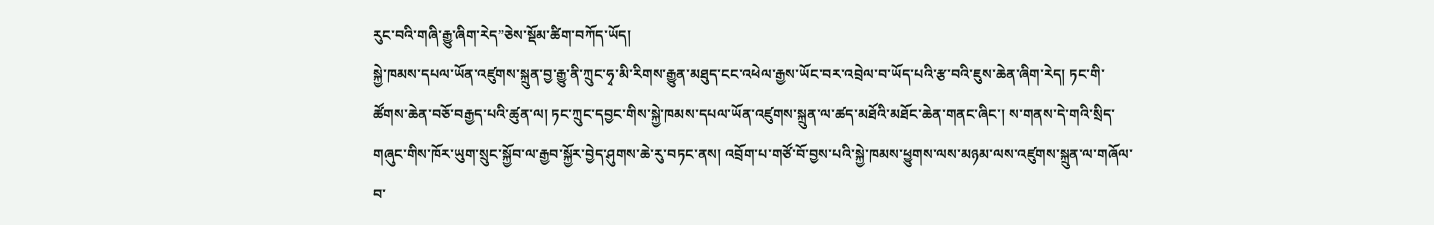རུང་བའི་གཞི་རྒྱུ་ཞིག་རེད”ཅེས་སྡོམ་ཚིག་བཀོད་ཡོད།
སྐྱེ་ཁམས་དཔལ་ཡོན་འཛུགས་སྐྲུན་བྱ་རྒྱུ་ནི་ཀྲུང་ཧྭ་མི་རིགས་རྒྱུན་མཐུད་ངང་འཕེལ་རྒྱས་ཡོང་བར་འབྲེལ་བ་ཡོད་པའི་རྩ་བའི་ཇུས་ཆེན་ཞིག་རེད། ཏང་གི་ཚོགས་ཆེན་བཅོ་བརྒྱད་པའི་ཚུན་ལ། ཏང་ཀྲུང་དབྱང་གིས་སྐྱེ་ཁམས་དཔལ་ཡོན་འཛུགས་སྐྲུན་ལ་ཚད་མཐོའི་མཐོང་ཆེན་གནང་ཞིང་། ས་གནས་དེ་གའི་སྲིད་གཞུང་གིས་ཁོར་ཡུག་སྲུང་སྐྱོབ་ལ་རྒྱབ་སྐྱོར་བྱེད་ཤུགས་ཆེ་རུ་བཏང་ནས། འབྲོག་པ་གཙོ་བོ་བྱས་པའི་སྐྱེ་ཁམས་ཕྱུགས་ལས་མཉམ་ལས་འཛུགས་སྐྲུན་ལ་གཞོལ་བ་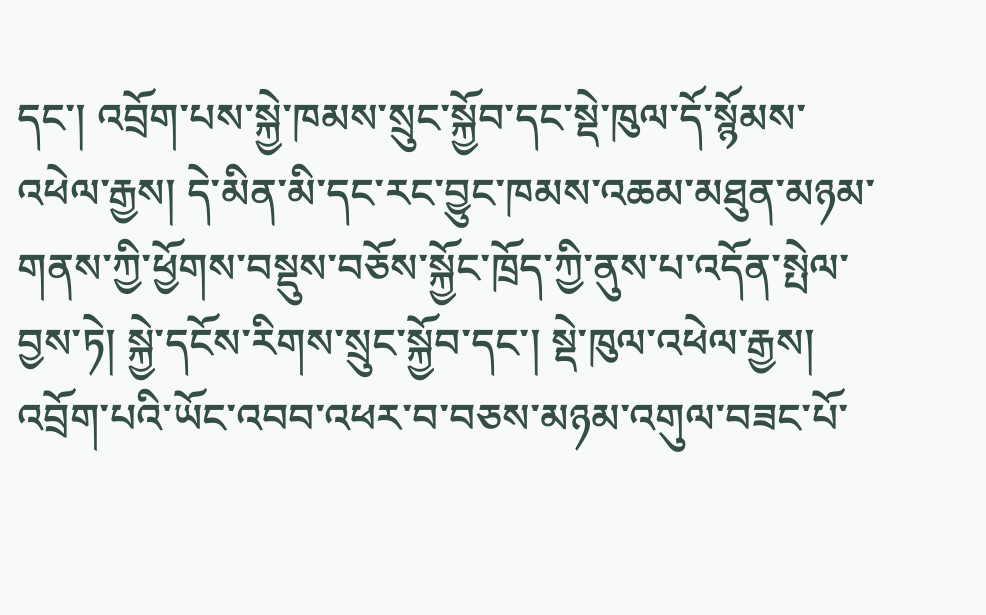དང་། འབྲོག་པས་སྐྱེ་ཁམས་སྲུང་སྐྱོབ་དང་སྡེ་ཁུལ་དོ་སྙོམས་འཕེལ་རྒྱས། དེ་མིན་མི་དང་རང་བྱུང་ཁམས་འཆམ་མཐུན་མཉམ་གནས་ཀྱི་ཕྱོགས་བསྡུས་བཅོས་སྐྱོང་ཁྲོད་ཀྱི་ནུས་པ་འདོན་སྤེལ་བྱས་ཏེ། སྐྱེ་དངོས་རིགས་སྲུང་སྐྱོབ་དང་། སྡེ་ཁུལ་འཕེལ་རྒྱས། འབྲོག་པའི་ཡོང་འབབ་འཕར་བ་བཅས་མཉམ་འགུལ་བཟང་པོ་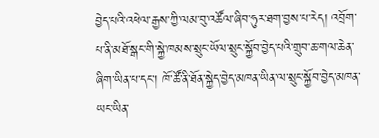བྱེད་པའི་འཕེལ་རྒྱས་ཀྱི་ལམ་བུ་འཚོལ་ཞིབ་ཧུར་ཐག་བྱས་པ་རེད། འབྲོག་པ་ནི་མཐོ་སྒང་གི་སྐྱེ་ཁམས་སྲུང་ཡོལ་སྲུང་སྐྱོབ་བྱེད་པའི་གྲུབ་ཆ་གལ་ཆེན་ཞིག་ཡིན་པ་དང་། ཁོ་ཚོ་ནི་ཐོན་སྐྱེད་བྱེད་མཁན་ཡིན་ལ་སྲུང་སྐྱོབ་བྱེད་མཁན་ཡང་ཡིན་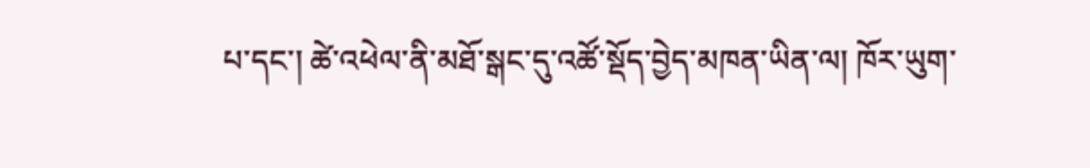པ་དང་། ཚེ་འཕེལ་ནི་མཐོ་སྒང་དུ་འཚོ་སྡོད་བྱེད་མཁན་ཡིན་ལ། ཁོར་ཡུག་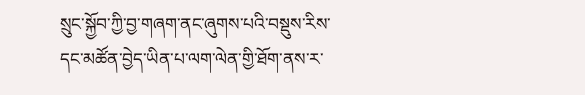སྲུང་སྐྱོབ་ཀྱི་བྱ་གཞག་ནང་ཞུགས་པའི་བསྡུས་རིས་དང་མཚོན་བྱེད་ཡིན་པ་ལག་ལེན་གྱི་ཐོག་ནས་ར་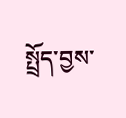སྤྲོད་བྱས་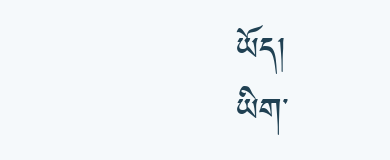ཡོད།
ཡིག་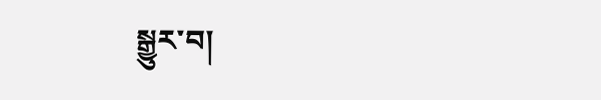སྒྱུར་བ།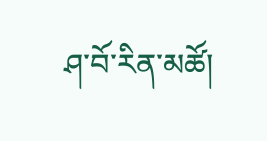ཤ་བོ་རིན་མཚོ།